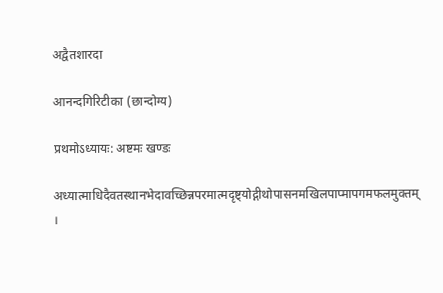अद्वैतशारदा

आनन्दगिरिटीका (छान्दोग्य)

प्रथमोऽध्यायः: अष्टमः खण्डः

अध्यात्माधिदैवतस्थानभेदावच्छिन्नपरमात्मदृष्ट्योद्गीथोपासनमखिलपाप्मापगमफलमुक्तम् ।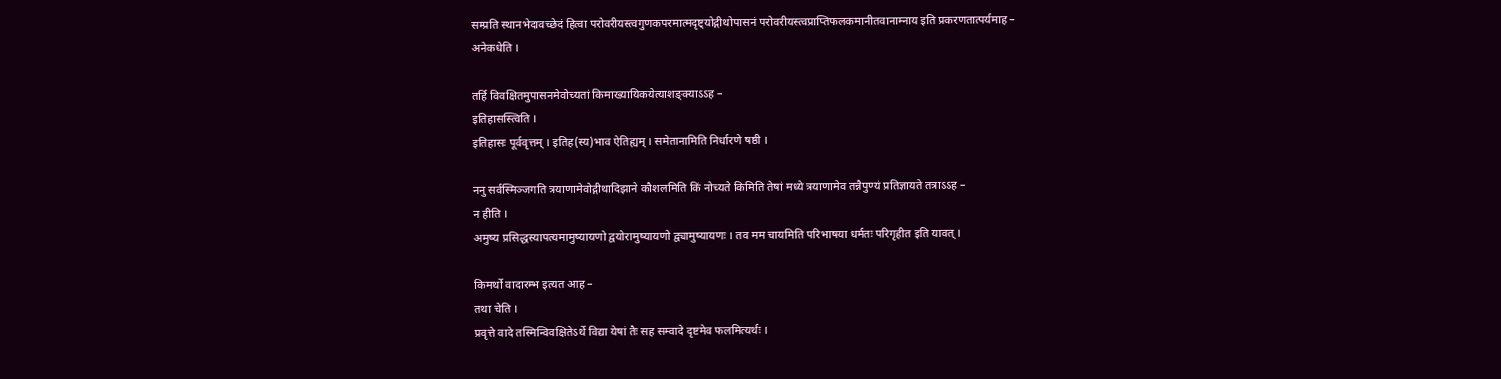सम्प्रति स्थानभेदावच्छेदं हित्वा परोवरीयस्त्वगुणकपरमात्मदृष्ट्योद्गीथोपासनं परोवरीयस्त्वप्राप्तिफलकमानीतवानाम्नाय इति प्रकरणतात्पर्यमाह –
अनेकधेति ।

तर्हि विवक्षितमुपासनमेवोच्यतां किमाख्यायिकयेत्याशङ्क्याऽऽह –
इतिहासस्त्विति ।
इतिहासः पूर्ववृत्तम् । इतिह(स्य)भाव ऐतिह्यम् । समेतानामिति निर्धारणे षष्ठी ।

ननु सर्वस्मिञ्जगति त्रयाणामेवोद्गीथादिझाने कौशलमिति किं नोच्यते किमिति तेषां मध्ये त्रयाणामेव तन्नैपुण्यं प्रतिज्ञायते तत्राऽऽह –
न हीति ।
अमुष्य प्रसिद्धस्यापत्यमामुष्यायणो द्वयोरामुष्यायणो द्व्यामुष्यायणः । तव मम चायमिति परिभाषया धर्मतः परिगृहीत इति यावत् ।

किमर्थो वादारम्भ इत्यत आह –
तथा चेति ।
प्रवृत्ते वादे तस्मिन्विवक्षितेऽर्थे विद्या येषां तैः सह सम्वादे दृष्टमेव फलमित्यर्थः ।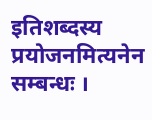इतिशब्दस्य प्रयोजनमित्यनेन सम्बन्धः ।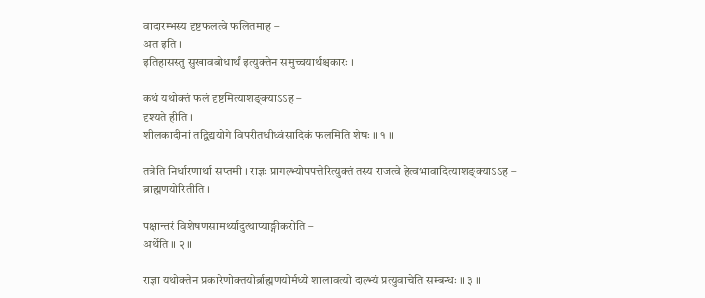वादारम्भस्य दृष्टफलत्वे फलितमाह –
अत इति ।
इतिहासस्तु सुखावबोधार्थं इत्युक्तेन समुच्चयार्थश्चकारः ।

कथं यथोक्तं फलं दृष्टमित्याशङ्क्याऽऽह –
दृश्यते हीति ।
शीलकादीनां तद्विद्ययोगे विपरीतधीध्वंसादिकं फलमिति शेषः ॥ १ ॥

तत्रेति निर्धारणार्था सप्तमी । राज्ञः प्रागल्भ्योपपत्तेरित्युक्तं तस्य राजत्वे हेत्वभावादित्याशङ्क्याऽऽह –
ब्राह्मणयोरितीति ।

पक्षान्तरं विशेषणसामर्थ्यादुत्थाप्याङ्गीकरोति –
अर्थेति ॥ २ ॥

राज्ञा यथोक्तेन प्रकारेणोक्तयोर्ब्राह्मणयोर्मध्ये शालावत्यो दाल्भ्यं प्रत्युवाचेति सम्बन्धः ॥ ३ ॥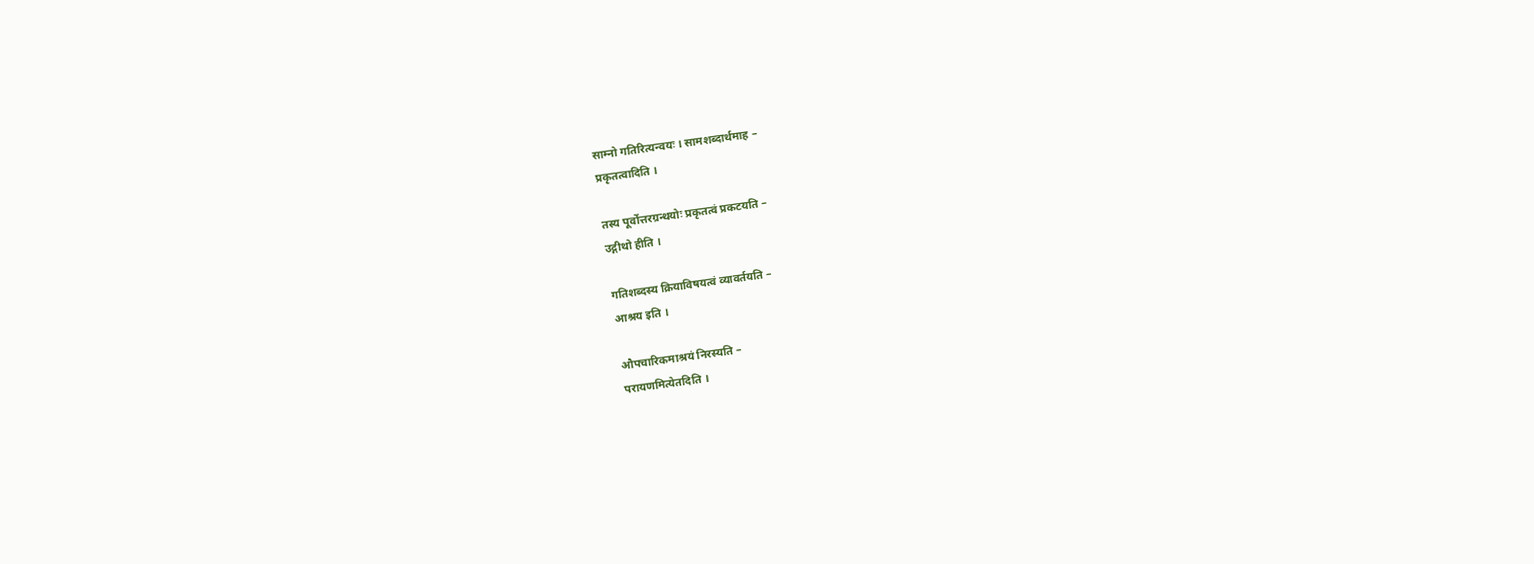साम्नो गतिरित्यन्वयः । सामशब्दार्थमाह –
प्रकृतत्वादिति ।

तस्य पूर्वोत्तरग्रन्थयोः प्रकृतत्वं प्रकटयति –
उद्गीथो हीति ।

गतिशब्दस्य क्रियाविषयत्वं व्यावर्तयति –
आश्रय इति ।

औपचारिकमाश्रयं निरस्यति –
परायणमित्येतदिति ।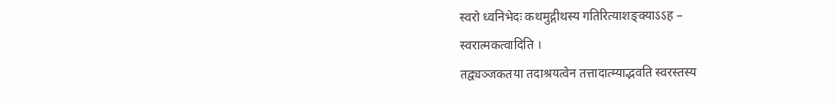स्वरो ध्वनिभेदः कथमुद्गीथस्य गतिरित्याशङ्क्याऽऽह –
स्वरात्मकत्वादिति ।
तद्व्यञ्जकतया तदाश्रयत्वेन तत्तादात्म्याद्भवति स्वरस्तस्य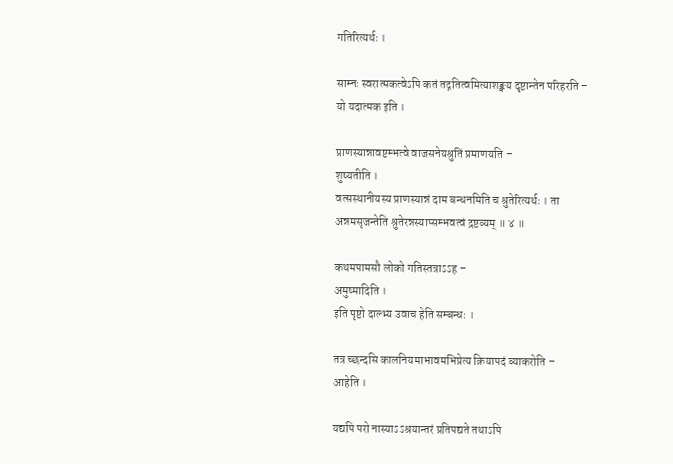गतिरित्यर्थः ।

साम्नः स्वरात्मकत्वेऽपि कतं तद्गतित्वमित्याशङ्क्य दृष्टान्तेन परिहरति –
यो यदात्मक इति ।

प्राणस्यान्नावष्टम्भत्वे वाजसनेयश्रुतिं प्रमाणयति –
शुष्यतीति ।
वत्सस्थानीयस्य प्राणस्यान्नं दाम बन्धनमिति च श्रुतेरित्यर्थः । ता अन्नमसृजन्तेति श्रुतेरन्नस्याप्सम्भवत्वं द्रष्टव्यम् ॥ ४ ॥

कथमपामसौ लोको गतिस्तत्राऽऽह –
अमुष्मादिति ।
इति पृष्टो दाल्भ्य उवाच हेति सम्बन्धः ।

तत्र च्छन्दसि कालनियमाभावमभिप्रेत्य क्रियापदं व्याकरोति –
आहेति ।

यद्यपि परो नास्याऽऽश्रयान्तरं प्रतिपद्यते तथाऽपि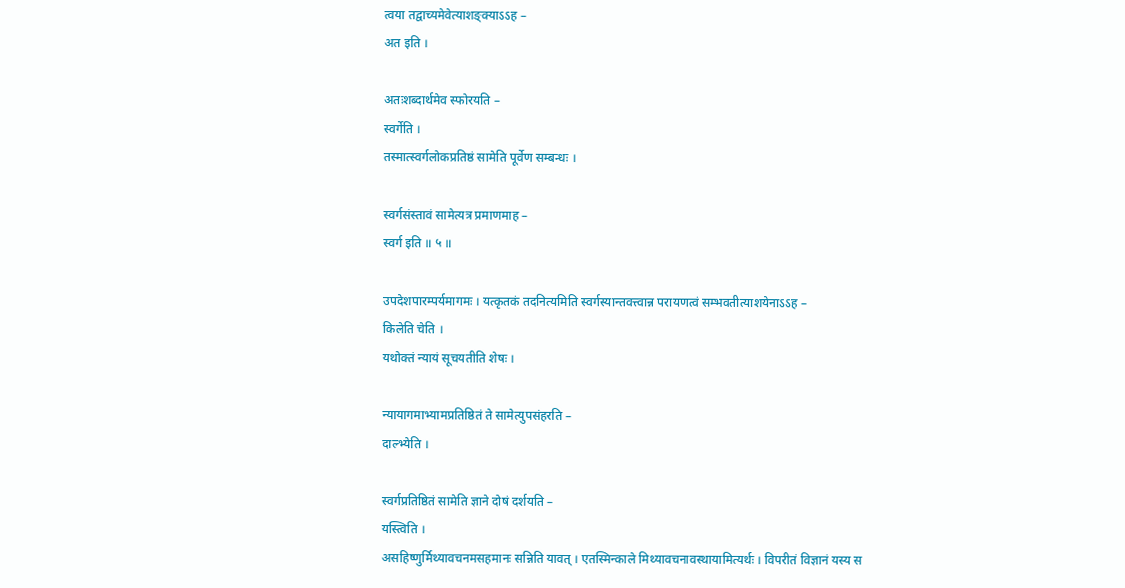त्वया तद्वाच्यमेवेत्याशङ्क्याऽऽह –
अत इति ।

अतःशब्दार्थमेव स्फोरयति –
स्वर्गेति ।
तस्मात्स्वर्गलोकप्रतिष्ठं सामेति पूर्वेण सम्बन्धः ।

स्वर्गसंस्तावं सामेत्यत्र प्रमाणमाह –
स्वर्ग इति ॥ ५ ॥

उपदेशपारम्पर्यमागमः । यत्कृतकं तदनित्यमिति स्वर्गस्यान्तवत्त्वान्न परायणत्वं सम्भवतीत्याशयेनाऽऽह –
किलेति चेति ।
यथोक्तं न्यायं सूचयतीति शेषः ।

न्यायागमाभ्यामप्रतिष्ठितं ते सामेत्युपसंहरति –
दाल्भ्येति ।

स्वर्गप्रतिष्ठितं सामेति ज्ञाने दोषं दर्शयति –
यस्त्विति ।
असहिष्णुर्मिथ्यावचनमसहमानः सन्निति यावत् । एतस्मिन्काले मिथ्यावचनावस्थायामित्यर्थः । विपरीतं विज्ञानं यस्य स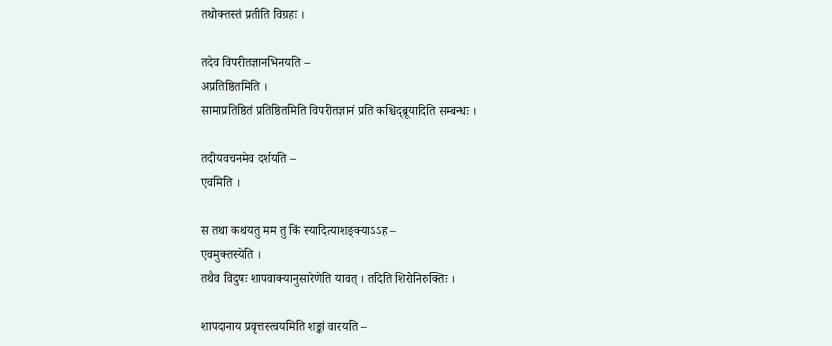तथोक्तस्तं प्रतीति विग्रहः ।

तदेव विपरीतज्ञानभिनयति –
अप्रतिष्ठितमिति ।
सामाप्रतिष्ठितं प्रतिष्ठितमिति विपरीतज्ञानं प्रति कश्चिद्ब्रूयादिति सम्बन्धः ।

तदीयवचनमेव दर्शयति –
एवमिति ।

स तथा कथयतु मम तु किं स्यादित्याशङ्क्याऽऽह –
एवमुक्तस्येति ।
तथैव विदुषः शापवाक्यानुसारेणेति यावत् । तदिति शिरोनिरुक्तिः ।

शापदानाय प्रवृत्तस्त्वयमिति शङ्कां वारयति –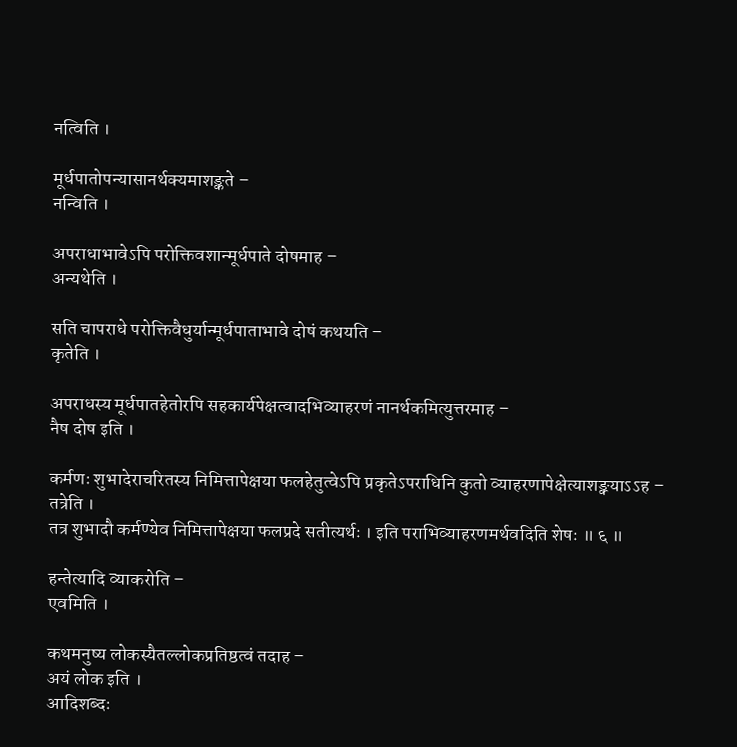नत्विति ।

मूर्धपातोपन्यासानर्थक्यमाशङ्कते –
नन्विति ।

अपराधाभावेऽपि परोक्तिवशान्मूर्धपाते दोषमाह –
अन्यथेति ।

सति चापराधे परोक्तिवैधुर्यान्मूर्धपाताभावे दोषं कथयति –
कृतेति ।

अपराधस्य मूर्धपातहेतोरपि सहकार्यपेक्षत्वादभिव्याहरणं नानर्थकमित्युत्तरमाह –
नैष दोष इति ।

कर्मणः शुभादेराचरितस्य निमित्तापेक्षया फलहेतुत्वेऽपि प्रकृतेऽपराधिनि कुतो व्याहरणापेक्षेत्याशङ्क्याऽऽह –
तत्रेति ।
तत्र शुभादौ कर्मण्येव निमित्तापेक्षया फलप्रदे सतीत्यर्थः । इति पराभिव्याहरणमर्थवदिति शेषः ॥ ६ ॥

हन्तेत्यादि व्याकरोति –
एवमिति ।

कथमनुष्य लोकस्यैतल्लोकप्रतिष्ठत्वं तदाह –
अयं लोक इति ।
आदिशब्दः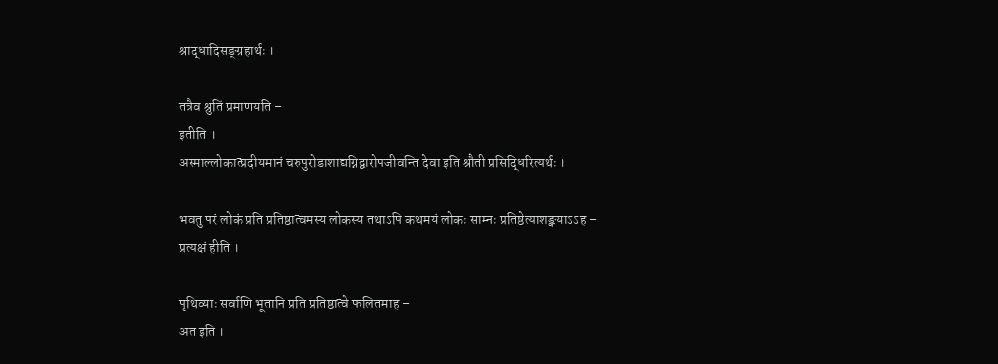श्राद्धादिसङ्ग्रहार्थः ।

तत्रैव श्रुतिं प्रमाणयति –
इतीति ।
अस्माल्लोकात्प्रदीयमानं चरुपुरोडाशाद्यग्निद्वारोपजीवन्ति देवा इति श्रौती प्रसिद्धिरित्यर्थः ।

भवतु परं लोकं प्रति प्रतिष्ठात्वमस्य लोकस्य तथाऽपि कथमयं लोकः साम्नः प्रतिष्ठेत्याशङ्क्याऽऽह –
प्रत्यक्षं हीति ।

पृथिव्याः सर्वाणि भूतानि प्रति प्रतिष्ठात्वे फलितमाह –
अत इति ।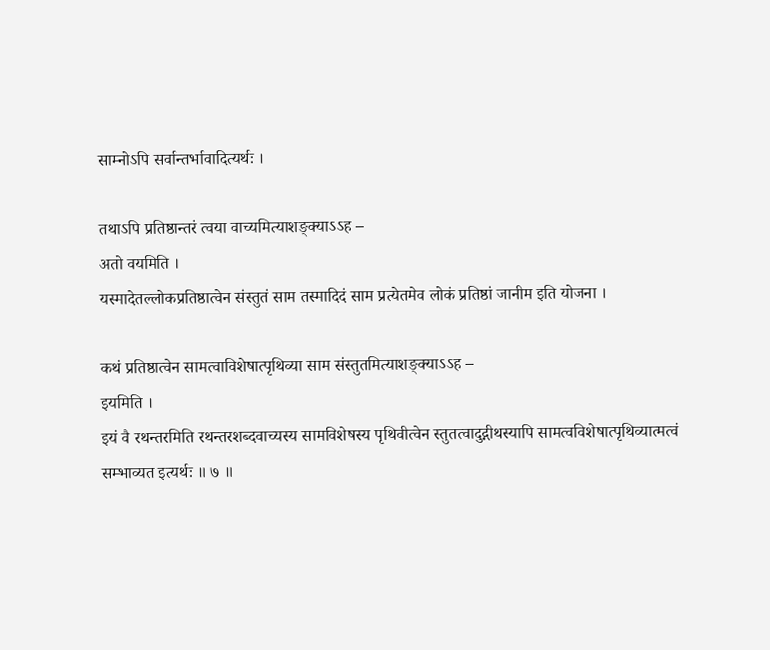साम्नोऽपि सर्वान्तर्भावादित्यर्थः ।

तथाऽपि प्रतिष्ठान्तरं त्वया वाच्यमित्याशङ्क्याऽऽह –
अतो वयमिति ।
यस्मादेतल्लोकप्रतिष्ठात्वेन संस्तुतं साम तस्मादिदं साम प्रत्येतमेव लोकं प्रतिष्ठां जानीम इति योजना ।

कथं प्रतिष्ठात्वेन सामत्वाविशेषात्पृथिव्या साम संस्तुतमित्याशङ्क्याऽऽह –
इयमिति ।
इयं वै रथन्तरमिति रथन्तरशब्दवाच्यस्य सामविशेषस्य पृथिवीत्वेन स्तुतत्वादुद्गीथस्यापि सामत्वविशेषात्पृथिव्यात्मत्वं सम्भाव्यत इत्यर्थः ॥ ७ ॥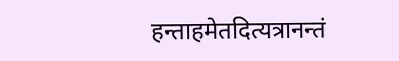हन्ताहमेतदित्यत्रानन्तं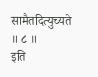सामैतदित्युच्यते ॥ ८ ॥
इति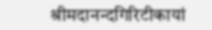श्रीमदानन्दगिरिटीकायां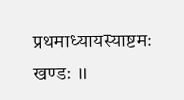प्रथमाध्यायस्याष्टमः खण्डः ॥